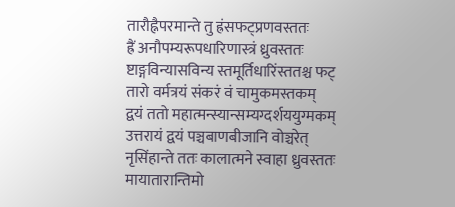तारौह्नैपरमान्ते तु ह्रंसफट्प्रणवस्ततः
ह्रैं अनौपम्यरूपधारिणास्त्रं ध्रुवस्ततः
ष्टाङ्गविन्यासविन्य स्तमूर्तिधारिंस्ततश्च फट्
तारो वर्मत्रयं संकरं वं चामुकमस्तकम्
द्वयं ततो महात्मन्स्यान्सम्यग्दर्शययुग्मकम्
उत्तरायं द्वयं पञ्चबाणबीजानि वोञ्चरेत्
नृसिंहान्ते ततः कालात्मने स्वाहा ध्रुवस्ततः
मायातारान्तिमो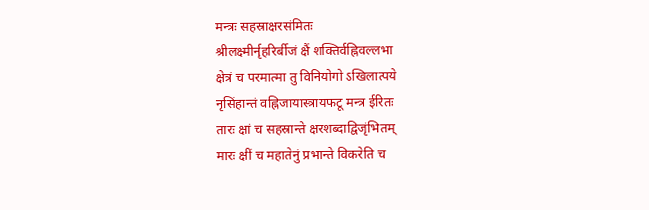मन्त्रः सहस्राक्षरसंमितः
श्रीलक्ष्मीर्नृहरिर्बीजं क्षैं शक्तिर्वह्निवल्लभा
क्षेत्रं च परमात्मा तु विनियोगो ऽखिलात्पये
नृसिंहान्तं वह्निजायास्त्रायफटू मन्त्र ईरितः
तारः क्षां च सहस्रान्ते क्षरशब्दाद्विजृंभितम्
मारः क्षीं च महातेनुं प्रभान्ते विकरेति च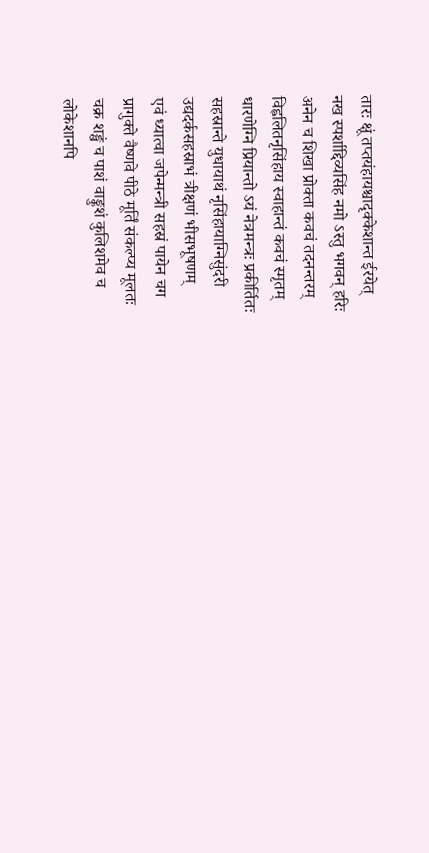तारः क्षूं तप्तयंहायश्चादृक्केशान्त ईरयेत्
नख स्पर्शाद्दिव्यसिंह नमो ऽस्तु भगवन् हरिः
अनेन च शिखा प्रोक्ता कवचं तदनन्तरम्
विह्वलितनृसिंहाय स्वाहान्तं कवचं स्मृतम्
धारणेग्नि प्रियान्तो ऽयं नेत्रमन्त्रः प्रकीर्तितः
सहस्रान्ते युधायाथं नृसिंहायाग्निसुंदरी
उद्यदर्कसहस्राभं त्रीक्षणं भीसभूषणम्
एवं ध्यात्वा जपेन्मन्त्री सहस्रं पायेन चग
प्रागुक्ते वैष्णवे पीठे मूर्तिं संकल्प्य मूलतः
चक्र शङ्खं च पाशं वाङ्कुशं कुलिशमेव च
लोकेशानपि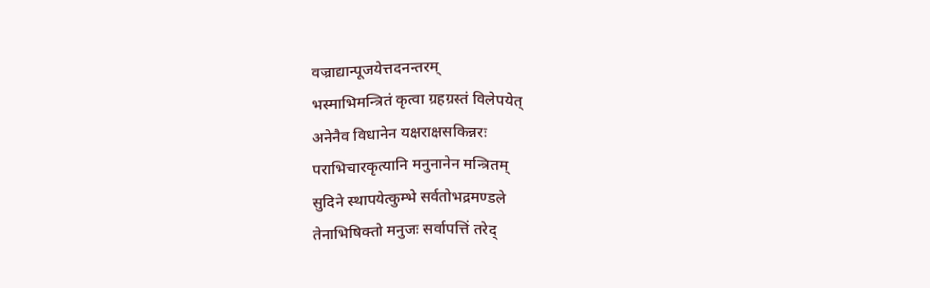वज्राद्यान्पूजयेत्तदनन्तरम्
भस्माभिमन्त्रितं कृत्वा ग्रहग्रस्तं विलेपयेत्
अनेनैव विधानेन यक्षराक्षसकिन्नरः
पराभिचारकृत्यानि मनुनानेन मन्त्रितम्
सुदिने स्थापयेत्कुम्भे सर्वतोभद्रमण्डले
तेनाभिषिक्तो मनुजः सर्वापत्तिं तरेद्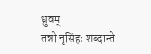ध्रुवम्
तन्नो नृसिंहः शब्दान्ते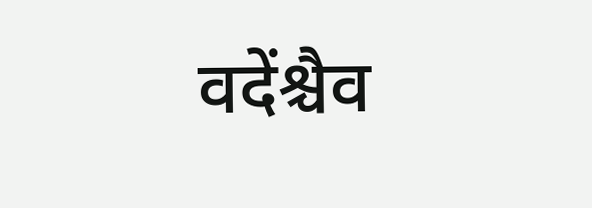वदेंश्चैव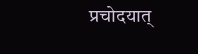प्रचोदयात्